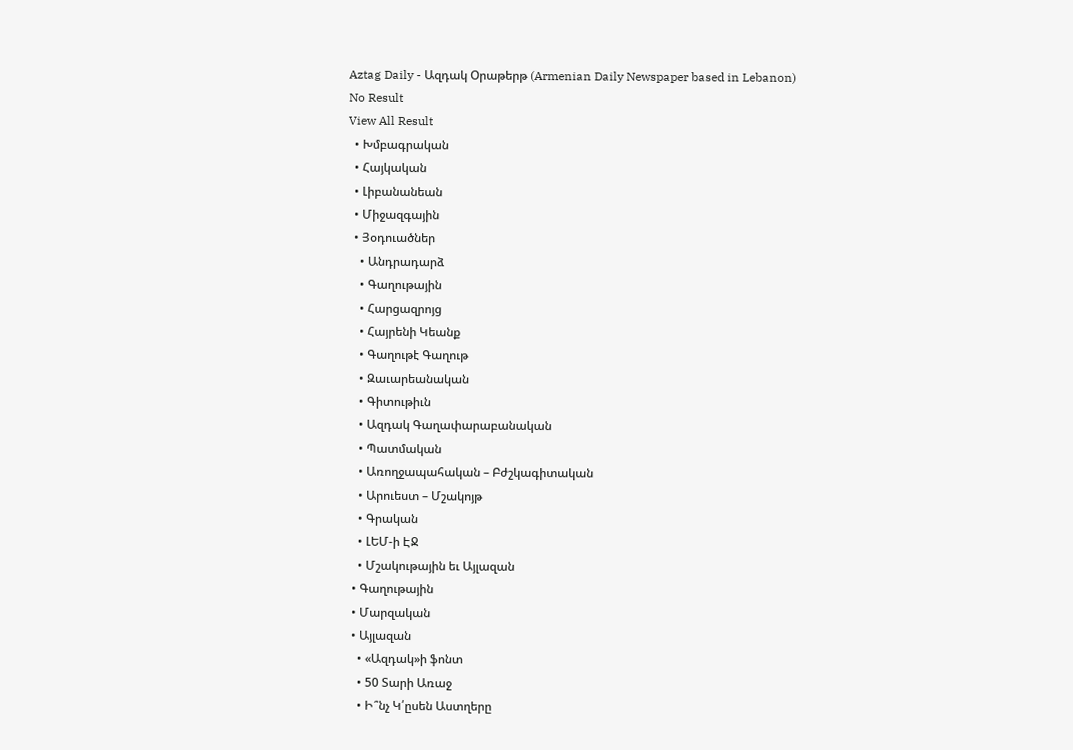Aztag Daily - Ազդակ Օրաթերթ (Armenian Daily Newspaper based in Lebanon)
No Result
View All Result
  • Խմբագրական
  • Հայկական
  • Լիբանանեան
  • Միջազգային
  • Յօդուածներ
    • Անդրադարձ
    • Գաղութային
    • Հարցազրոյց
    • Հայրենի Կեանք
    • Գաղութէ Գաղութ
    • Զաւարեանական
    • Գիտութիւն
    • Ազդակ Գաղափարաբանական
    • Պատմական
    • Առողջապահական – Բժշկագիտական
    • Արուեստ – Մշակոյթ
    • Գրական
    • ԼԵՄ-ի ԷՋ
    • Մշակութային եւ Այլազան
  • Գաղութային
  • Մարզական
  • Այլազան
    • «Ազդակ»ի ֆոնտ
    • 50 Տարի Առաջ
    • Ի՞նչ Կ՛ըսեն Աստղերը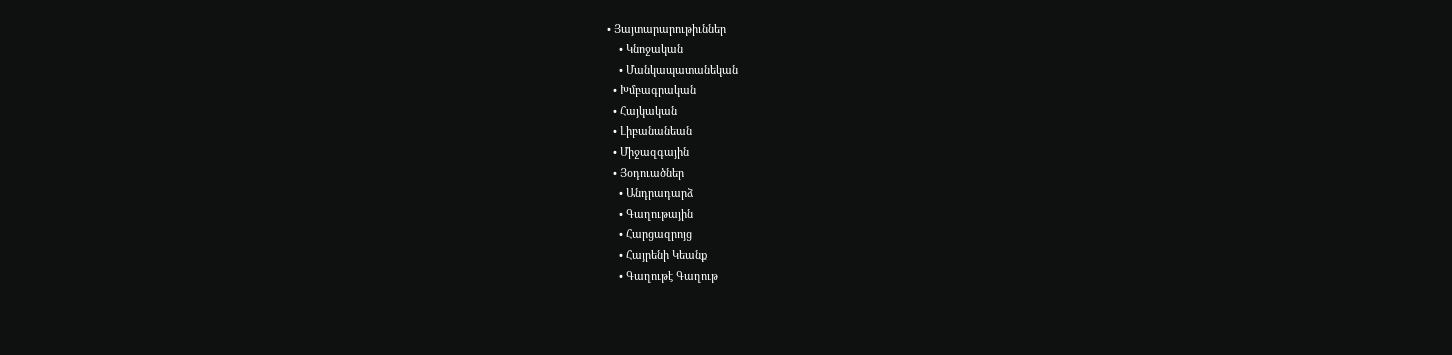• Յայտարարութիւններ
    • Կնոջական
    • Մանկապատանեկան
  • Խմբագրական
  • Հայկական
  • Լիբանանեան
  • Միջազգային
  • Յօդուածներ
    • Անդրադարձ
    • Գաղութային
    • Հարցազրոյց
    • Հայրենի Կեանք
    • Գաղութէ Գաղութ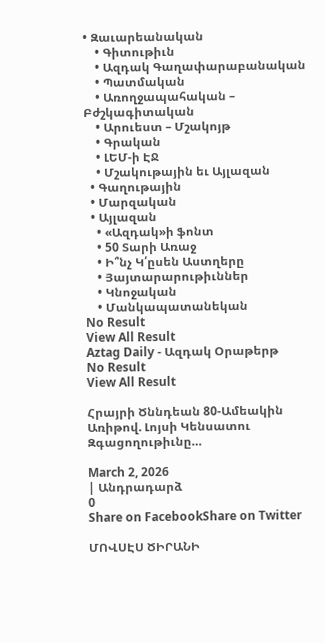• Զաւարեանական
    • Գիտութիւն
    • Ազդակ Գաղափարաբանական
    • Պատմական
    • Առողջապահական – Բժշկագիտական
    • Արուեստ – Մշակոյթ
    • Գրական
    • ԼԵՄ-ի ԷՋ
    • Մշակութային եւ Այլազան
  • Գաղութային
  • Մարզական
  • Այլազան
    • «Ազդակ»ի ֆոնտ
    • 50 Տարի Առաջ
    • Ի՞նչ Կ՛ըսեն Աստղերը
    • Յայտարարութիւններ
    • Կնոջական
    • Մանկապատանեկան
No Result
View All Result
Aztag Daily - Ազդակ Օրաթերթ
No Result
View All Result

Հրայրի Ծննդեան 80-Ամեակին Առիթով. Լոյսի Կենսատու Զգացողութիւնը…

March 2, 2026
| Անդրադարձ
0
Share on FacebookShare on Twitter

ՄՈՎՍԷՍ ԾԻՐԱՆԻ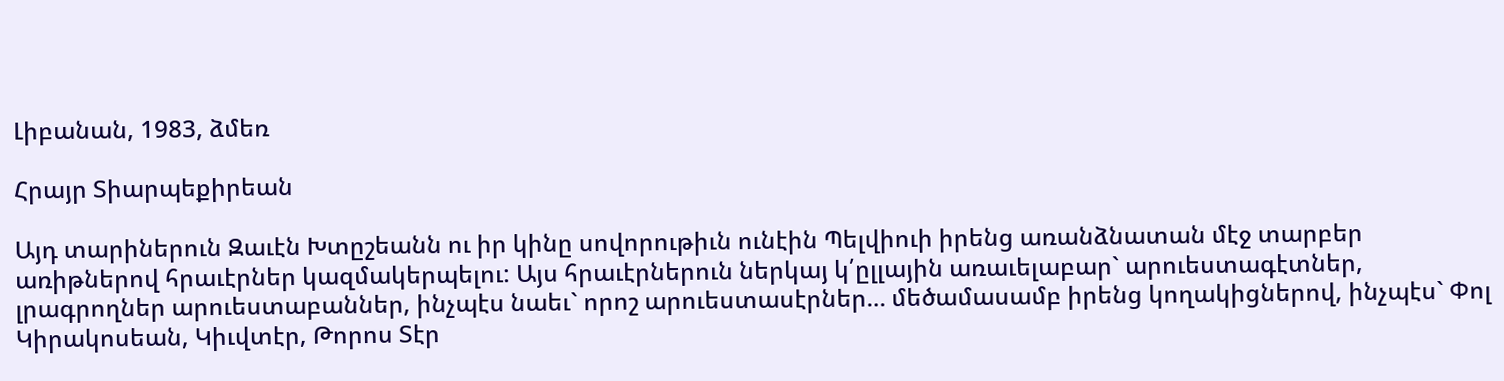Լիբանան, 1983, ձմեռ

Հրայր Տիարպեքիրեան

Այդ տարիներուն Զաւէն Խտըշեանն ու իր կինը սովորութիւն ունէին Պելվիուի իրենց առանձնատան մէջ տարբեր առիթներով հրաւէրներ կազմակերպելու: Այս հրաւէրներուն ներկայ կ՛ըլլային առաւելաբար` արուեստագէտներ, լրագրողներ արուեստաբաններ, ինչպէս նաեւ` որոշ արուեստասէրներ… մեծամասամբ իրենց կողակիցներով, ինչպէս` Փոլ Կիրակոսեան, Կիւվտէր, Թորոս Տէր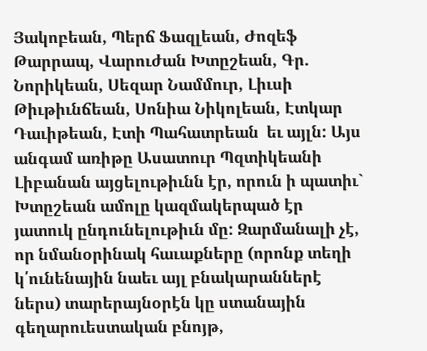Յակոբեան, Պերճ Ֆազլեան, Ժոզեֆ Թարրապ, Վարուժան Խտըշեան, Գր. Նորիկեան, Սեզար Նամմուր, Լիւսի Թիւթիւնճեան, Սոնիա Նիկոլեան, Էտկար Դաւիթեան, Էտի Պահատրեան  եւ այլն: Այս անգամ առիթը Ասատուր Պզտիկեանի Լիբանան այցելութիւնն էր, որուն ի պատիւ` Խտըշեան ամոլը կազմակերպած էր յատուկ ընդունելութիւն մը: Զարմանալի չէ, որ նմանօրինակ հաւաքները (որոնք տեղի կ՛ունենային նաեւ այլ բնակարաններէ ներս) տարերայնօրէն կը ստանային գեղարուեստական բնոյթ,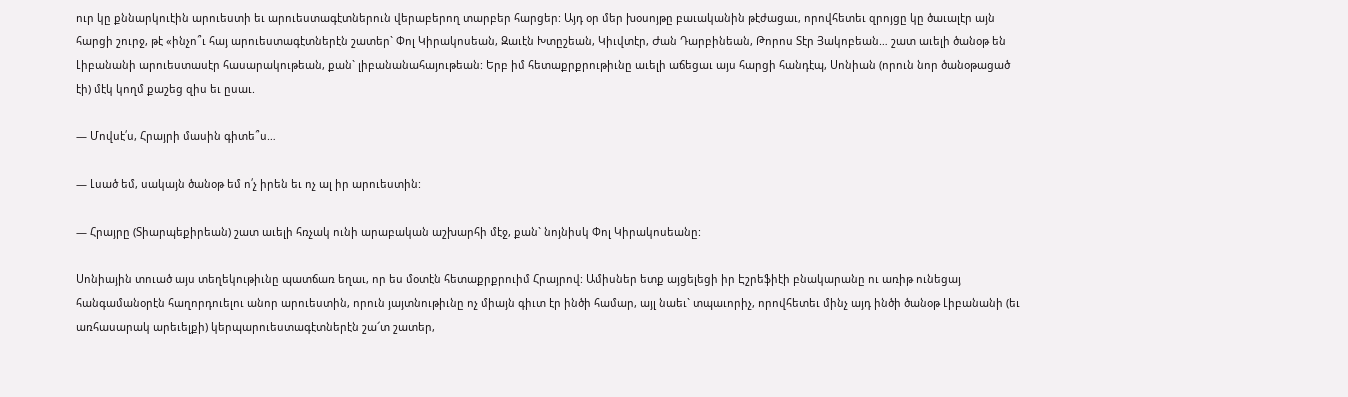ուր կը քննարկուէին արուեստի եւ արուեստագէտներուն վերաբերող տարբեր հարցեր: Այդ օր մեր խօսոյթը բաւականին թէժացաւ, որովհետեւ զրոյցը կը ծաւալէր այն հարցի շուրջ, թէ «ինչո՞ւ հայ արուեստագէտներէն շատեր` Փոլ Կիրակոսեան, Զաւէն Խտըշեան, Կիւվտէր, Ժան Դարբինեան, Թորոս Տէր Յակոբեան… շատ աւելի ծանօթ են Լիբանանի արուեստասէր հասարակութեան, քան` լիբանանահայութեան: Երբ իմ հետաքրքրութիւնը աւելի աճեցաւ այս հարցի հանդէպ, Սոնիան (որուն նոր ծանօթացած էի) մէկ կողմ քաշեց զիս եւ ըսաւ.

— Մովսէ՛ս, Հրայրի մասին գիտե՞ս…

— Լսած եմ, սակայն ծանօթ եմ ո՛չ իրեն եւ ոչ ալ իր արուեստին:

— Հրայրը (Տիարպեքիրեան) շատ աւելի հռչակ ունի արաբական աշխարհի մէջ, քան` նոյնիսկ Փոլ Կիրակոսեանը:

Սոնիային տուած այս տեղեկութիւնը պատճառ եղաւ, որ ես մօտէն հետաքրքրուիմ Հրայրով: Ամիսներ ետք այցելեցի իր Էշրեֆիէի բնակարանը ու առիթ ունեցայ հանգամանօրէն հաղորդուելու անոր արուեստին, որուն յայտնութիւնը ոչ միայն գիւտ էր ինծի համար, այլ նաեւ` տպաւորիչ, որովհետեւ մինչ այդ ինծի ծանօթ Լիբանանի (եւ առհասարակ արեւելքի) կերպարուեստագէտներէն շա՜տ շատեր,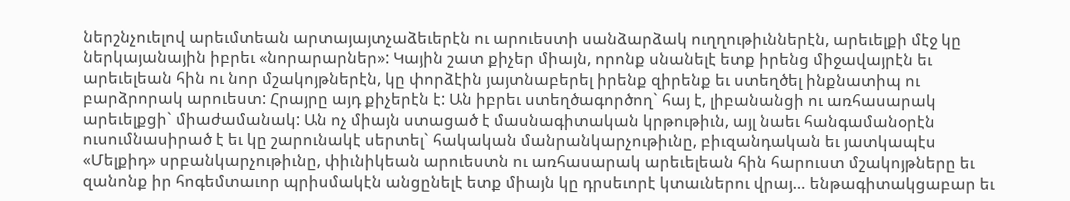ներշնչուելով արեւմտեան արտայայտչաձեւերէն ու արուեստի սանձարձակ ուղղութիւններէն, արեւելքի մէջ կը ներկայանային իբրեւ «նորարարներ»: Կային շատ քիչեր միայն, որոնք սնանելէ ետք իրենց միջավայրէն եւ արեւելեան հին ու նոր մշակոյթներէն, կը փորձէին յայտնաբերել իրենք զիրենք եւ ստեղծել ինքնատիպ ու բարձրորակ արուեստ: Հրայրը այդ քիչերէն է: Ան իբրեւ ստեղծագործող` հայ է, լիբանանցի ու առհասարակ արեւելքցի` միաժամանակ: Ան ոչ միայն ստացած է մասնագիտական կրթութիւն, այլ նաեւ հանգամանօրէն ուսումնասիրած է եւ կը շարունակէ սերտել` հակական մանրանկարչութիւնը, բիւզանդական եւ յատկապէս «Մելքիդ» սրբանկարչութիւնը, փիւնիկեան արուեստն ու առհասարակ արեւելեան հին հարուստ մշակոյթները եւ զանոնք իր հոգեմտաւոր պրիսմակէն անցընելէ ետք միայն կը դրսեւորէ կտաւներու վրայ… ենթագիտակցաբար եւ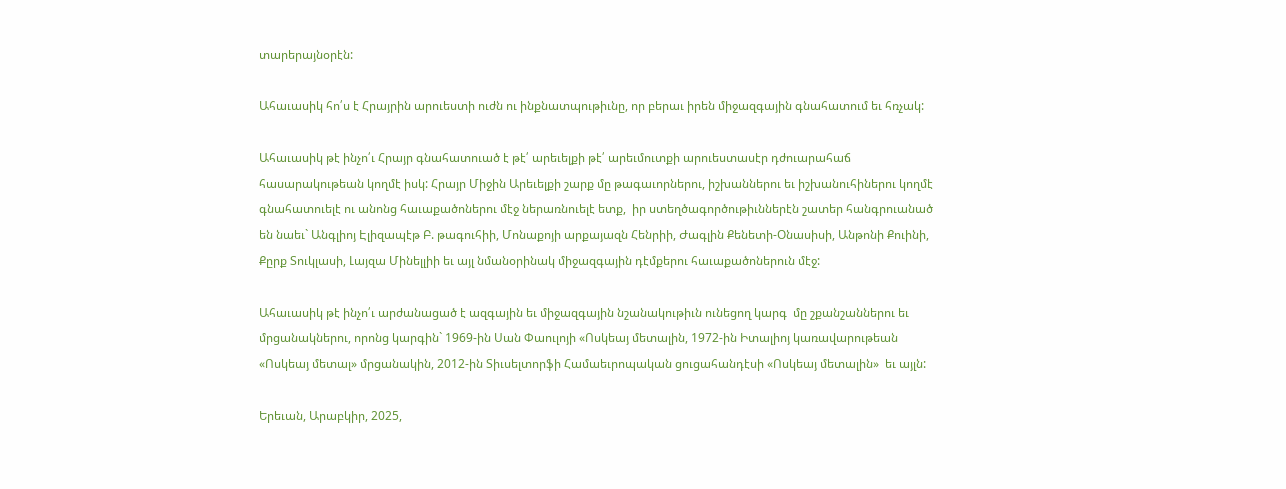տարերայնօրէն:

Ահաւասիկ հո՛ս է Հրայրին արուեստի ուժն ու ինքնատպութիւնը, որ բերաւ իրեն միջազգային գնահատում եւ հռչակ:

Ահաւասիկ թէ ինչո՛ւ Հրայր գնահատուած է թէ՛ արեւելքի թէ՛ արեւմուտքի արուեստասէր դժուարահաճ հասարակութեան կողմէ իսկ: Հրայր Միջին Արեւելքի շարք մը թագաւորներու, իշխաններու եւ իշխանուհիներու կողմէ գնահատուելէ ու անոնց հաւաքածոներու մէջ ներառնուելէ ետք,  իր ստեղծագործութիւններէն շատեր հանգրուանած են նաեւ` Անգլիոյ Էլիզապէթ Բ. թագուհիի, Մոնաքոյի արքայազն Հենրիի, Ժագլին Քենետի-Օնասիսի, Անթոնի Քուինի, Քըրք Տուկլասի, Լայզա Մինելլիի եւ այլ նմանօրինակ միջազգային դէմքերու հաւաքածոներուն մէջ:

Ահաւասիկ թէ ինչո՛ւ արժանացած է ազգային եւ միջազգային նշանակութիւն ունեցող կարգ  մը շքանշաններու եւ մրցանակներու, որոնց կարգին` 1969-ին Սան Փաուլոյի «Ոսկեայ մետալին, 1972-ին Իտալիոյ կառավարութեան «Ոսկեայ մետալ» մրցանակին, 2012-ին Տիւսելտորֆի Համաեւրոպական ցուցահանդէսի «Ոսկեայ մետալին»  եւ այլն:

Երեւան, Արաբկիր, 2025,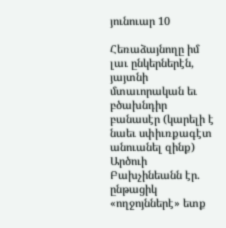յունուար 10

Հեռաձայնողը իմ լաւ ընկերներէն, յայտնի մտաւորական եւ բծախնդիր բանասէր (կարելի է նաեւ սփիւռքագէտ անուանել զինք) Արծուի Բախչինեանն էր. ընթացիկ «ողջոյններէ» ետք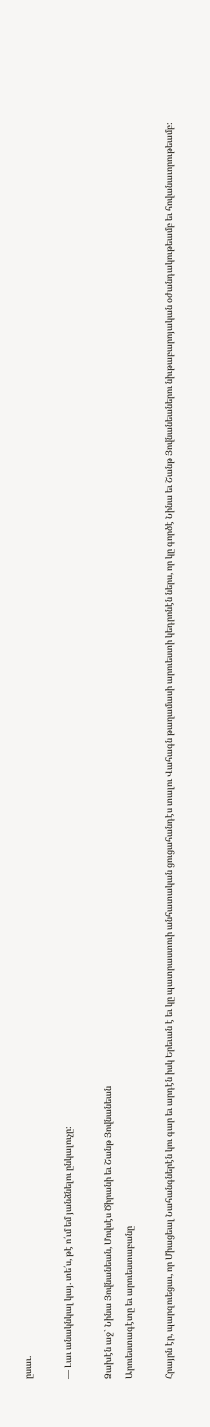ըսաւ.

— Լաւ անակնկալ կայ. տե՛ս, թէ ո՛ւմ եմ յանձնելու ընկալուչը:

Ձախէն աջ` Նինա Յովնանեան, Մովսէս Ծիրանի եւ Շանթ Յովնանեան
Արուեստագէտը եւ արուեստաբանը

Հրայրն էր, պարզուեցաւ, որ Միացեալ Նահանգներէն կու գար եւ արդէն իսկ Երեւան է եւ կը պատրաստուի անհատական ցուցահանդէս տալու Վահագն թաղամասի արուեստի կեդրոնէն ներս, որ կը գործէ Նինա եւ Շանթ Յովնանեաներու նիւթաբարոյական օժանդակութեամբ եւ հովանաւորութեամբ: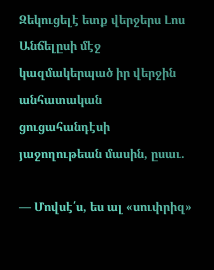Զեկուցելէ ետք վերջերս Լոս Անճելըսի մէջ կազմակերպած իր վերջին անհատական ցուցահանդէսի յաջողութեան մասին, ըսաւ.

— Մովսէ՛ս, ես ալ «սուփրիզ»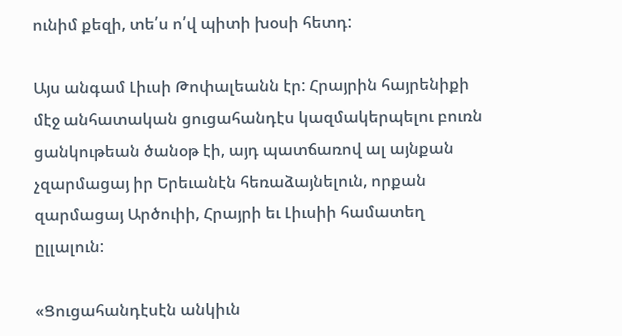ունիմ քեզի, տե՛ս ո՛վ պիտի խօսի հետդ:

Այս անգամ Լիւսի Թոփալեանն էր: Հրայրին հայրենիքի մէջ անհատական ցուցահանդէս կազմակերպելու բուռն ցանկութեան ծանօթ էի, այդ պատճառով ալ այնքան չզարմացայ իր Երեւանէն հեռաձայնելուն, որքան զարմացայ Արծուիի, Հրայրի եւ Լիւսիի համատեղ ըլլալուն:

«Ցուցահանդէսէն անկիւն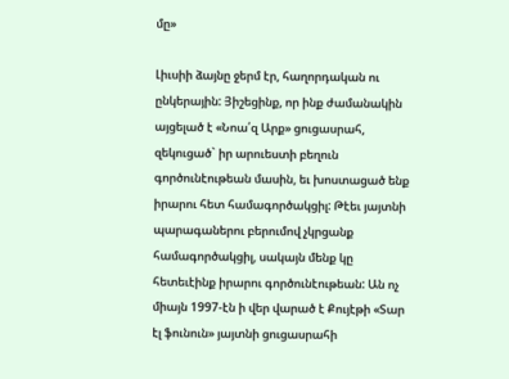մը»

Լիւսիի ձայնը ջերմ էր, հաղորդական ու ընկերային: Յիշեցինք, որ ինք ժամանակին այցելած է «Նոա՛զ Արք» ցուցասրահ, զեկուցած` իր արուեստի բեղուն գործունէութեան մասին, եւ խոստացած ենք իրարու հետ համագործակցիլ: Թէեւ յայտնի պարագաներու բերումով չկրցանք համագործակցիլ, սակայն մենք կը հետեւէինք իրարու գործունէութեան: Ան ոչ միայն 1997-էն ի վեր վարած է Քույէթի «Տար էլ ֆունուն» յայտնի ցուցասրահի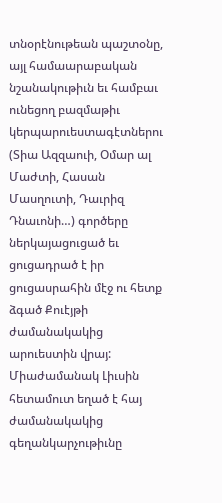տնօրէնութեան պաշտօնը, այլ համաարաբական նշանակութիւն եւ համբաւ ունեցող բազմաթիւ կերպարուեստագէտներու (Տիա Ազզաուի, Օմար ալ Մաժտի, Հասան Մասղուտի, Դաւրիզ Դնաւոնի…) գործերը ներկայացուցած եւ ցուցադրած է իր ցուցասրահին մէջ ու հետք ձգած Քուէյթի ժամանակակից արուեստին վրայ: Միաժամանակ Լիւսին հետամուտ եղած է հայ ժամանակակից գեղանկարչութիւնը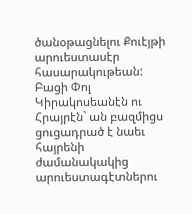ծանօթացնելու Քուէյթի արուեստասէր հասարակութեան: Բացի Փոլ Կիրակոսեանէն ու Հրայրէն` ան բազմիցս ցուցադրած է նաեւ հայրենի ժամանակակից արուեստագէտներու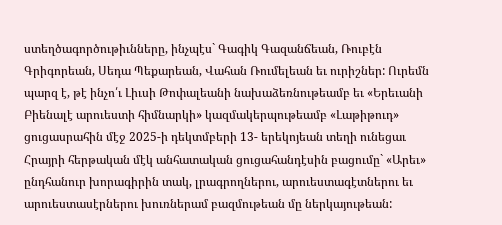ստեղծագործութիւնները, ինչպէս` Գագիկ Գազանճեան, Ռուբէն Գրիգորեան, Սեդա Պեքարեան, Վահան Ռումելեան եւ ուրիշներ: Ուրեմն պարզ է, թէ ինչո՛ւ Լիւսի Թոփալեանի նախաձեռնութեամբ եւ «Երեւանի Բիենալէ արուեստի հիմնարկի» կազմակերպութեամբ «Լաթիթուդ» ցուցասրահին մէջ 2025-ի դեկտմբերի 13- երեկոյեան տեղի ունեցաւ Հրայրի հերթական մէկ անհատական ցուցահանդէսին բացումը` «Արեւ» ընդհանուր խորագիրին տակ, լրագրողներու, արուեստագէտներու եւ արուեստասէրներու խուռներամ բազմութեան մը ներկայութեան: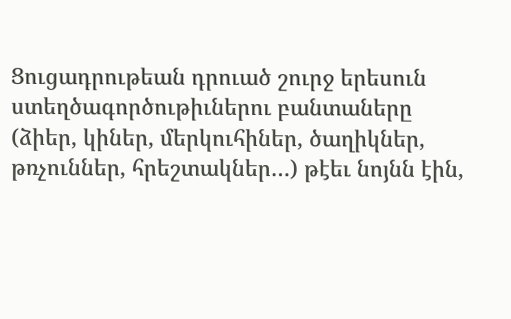Ցուցադրութեան դրուած շուրջ երեսուն ստեղծագործութիւներու բանտաները (ձիեր, կիներ, մերկուհիներ, ծաղիկներ, թռչուններ, հրեշտակներ…) թէեւ նոյնն էին,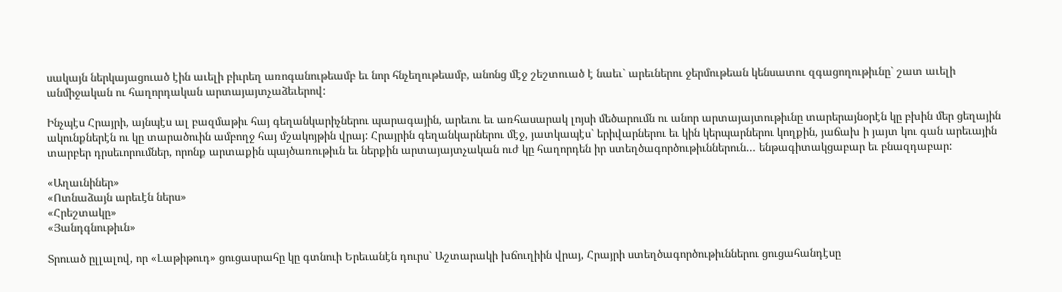սակայն ներկայացուած էին աւելի բիւրեղ առոգանութեամբ եւ նոր հնչեղութեամբ, անոնց մէջ շեշտուած է նաեւ` արեւներու ջերմութեան կենսատու զգացողութիւնը` շատ աւելի անմիջական ու հաղորդական արտայայտչաձեւերով:

Ինչպէս Հրայրի, այնպէս ալ բազմաթիւ հայ գեղանկարիչներու պարագային, արեւու եւ առհասարակ լոյսի մեծարումն ու անոր արտայայտութիւնը տարերայնօրէն կը բխին մեր ցեղային ակունքներէն ու կը տարածուին ամբողջ հայ մշակոյթին վրայ: Հրայրին գեղանկարներու մէջ, յատկապէս` երիվարներու եւ կին կերպարներու կողքին, յաճախ ի յայտ կու գան արեւային տարբեր դրսեւորումներ, որոնք արտաքին պայծառութիւն եւ ներքին արտայայտչական ուժ կը հաղորդեն իր ստեղծագործութիւններուն… ենթագիտակցաբար եւ բնազդաբար:

«Աղաւնիներ»
«Ոտնաձայն արեւէն ներս»
«Հրեշտակը»
«Յանդգնութիւն»

Տրուած ըլլալով, որ «Լաթիթուդ» ցուցասրահը կը գտնուի Երեւանէն դուրս` Աշտարակի խճուղիին վրայ, Հրայրի ստեղծագործութիւններու ցուցահանդէսը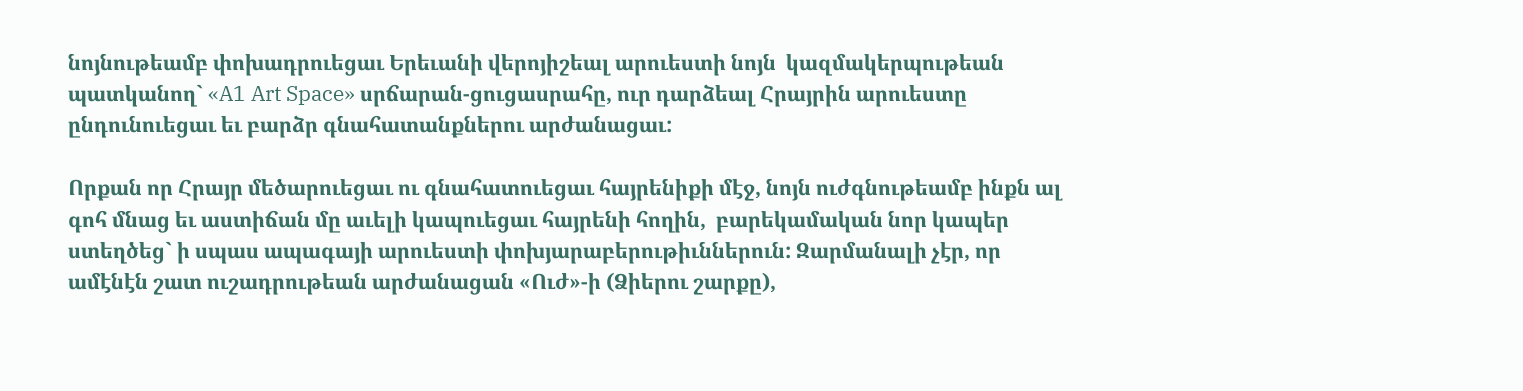նոյնութեամբ փոխադրուեցաւ Երեւանի վերոյիշեալ արուեստի նոյն  կազմակերպութեան պատկանող` «A1 Art Space» սրճարան-ցուցասրահը, ուր դարձեալ Հրայրին արուեստը ընդունուեցաւ եւ բարձր գնահատանքներու արժանացաւ:

Որքան որ Հրայր մեծարուեցաւ ու գնահատուեցաւ հայրենիքի մէջ, նոյն ուժգնութեամբ ինքն ալ գոհ մնաց եւ աստիճան մը աւելի կապուեցաւ հայրենի հողին,  բարեկամական նոր կապեր ստեղծեց` ի սպաս ապագայի արուեստի փոխյարաբերութիւններուն: Զարմանալի չէր, որ ամէնէն շատ ուշադրութեան արժանացան «Ուժ»-ի (Ձիերու շարքը),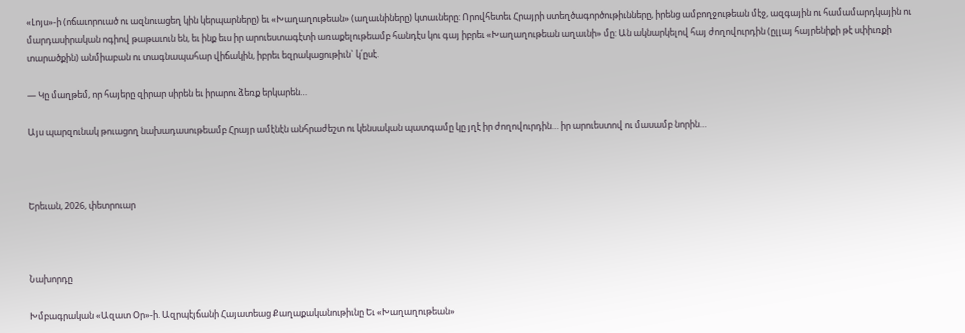«Լոյս»-ի (ոճաւորուած ու ազնուացեղ կին կերպարները) եւ «Խաղաղութեան» (աղաւնիները) կտաւները: Որովհետեւ Հրայրի ստեղծագործութիւնները, իրենց ամբողջութեան մէջ, ազգային ու համամարդկային ու մարդասիրական ոգիով թաթաւուն են, եւ ինք եւս իր արուեստագէտի առաքելութեամբ հանդէս կու գայ իբրեւ «Խաղաղութեան աղաւնի» մը: Ան ակնարկելով հայ ժողովուրդին (ըլլայ հայրենիքի թէ սփիւռքի տարածքին) անմիաբան ու տագնապահար վիճակին, իբրեւ եզրակացութիւն` կ՛ըսէ.

— Կը մաղթեմ, որ հայերը զիրար սիրեն եւ իրարու ձեռք երկարեն…

Այս պարզունակ թուացող նախադասութեամբ Հրայր ամէնէն անհրաժեշտ ու կենսական պատգամը կը յղէ իր ժողովուրդին… իր արուեստով ու մասամբ նորին…



Երեւան, 2026, փետրուար



Նախորդը

Խմբագրական «Ազատ Օր»-ի. Ազրպէյճանի Հայատեաց Քաղաքականութիւնը Եւ «Խաղաղութեան»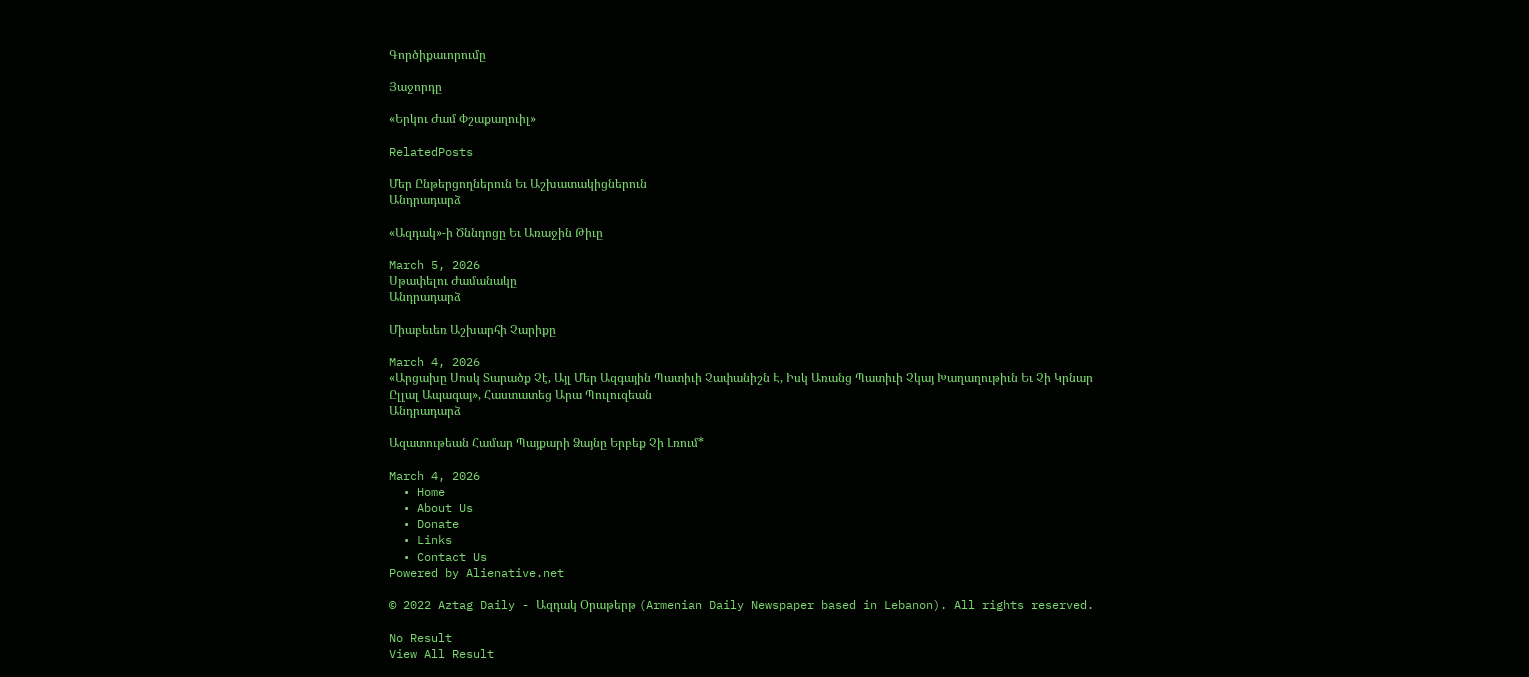Գործիքաւորումը

Յաջորդը

«Երկու Ժամ Փշաքաղուիլ»

RelatedPosts

Մեր Ընթերցողներուն Եւ Աշխատակիցներուն
Անդրադարձ

«Ազդակ»-ի Ծննդոցը Եւ Առաջին Թիւը

March 5, 2026
Սթափելու Ժամանակը
Անդրադարձ

Միաբեւեռ Աշխարհի Չարիքը

March 4, 2026
«Արցախը Սոսկ Տարածք Չէ, Այլ Մեր Ազգային Պատիւի Չափանիշն Է, Իսկ Առանց Պատիւի Չկայ Խաղաղութիւն Եւ Չի Կրնար Ըլլալ Ապագայ», Հաստատեց Արա Պուլուզեան
Անդրադարձ

Ազատութեան Համար Պայքարի Ձայնը Երբեք Չի Լռում*

March 4, 2026
  • Home
  • About Us
  • Donate
  • Links
  • Contact Us
Powered by Alienative.net

© 2022 Aztag Daily - Ազդակ Օրաթերթ (Armenian Daily Newspaper based in Lebanon). All rights reserved.

No Result
View All Result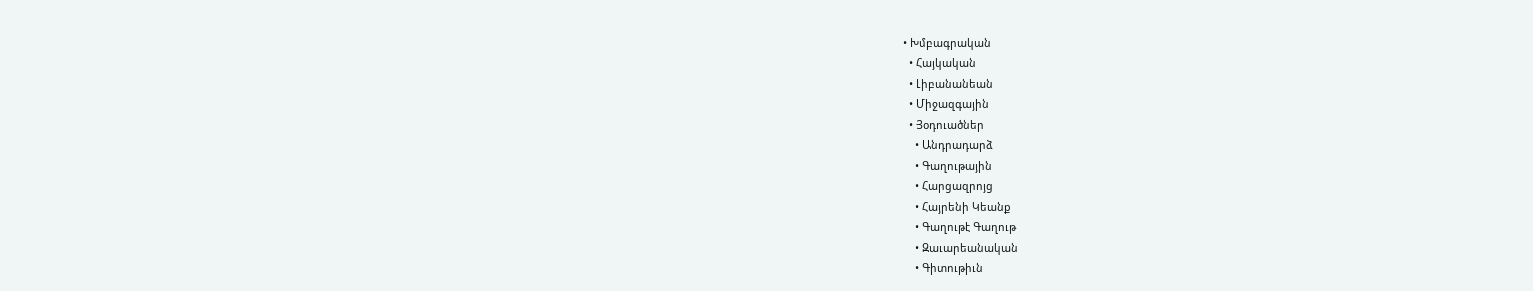• Խմբագրական
  • Հայկական
  • Լիբանանեան
  • Միջազգային
  • Յօդուածներ
    • Անդրադարձ
    • Գաղութային
    • Հարցազրոյց
    • Հայրենի Կեանք
    • Գաղութէ Գաղութ
    • Զաւարեանական
    • Գիտութիւն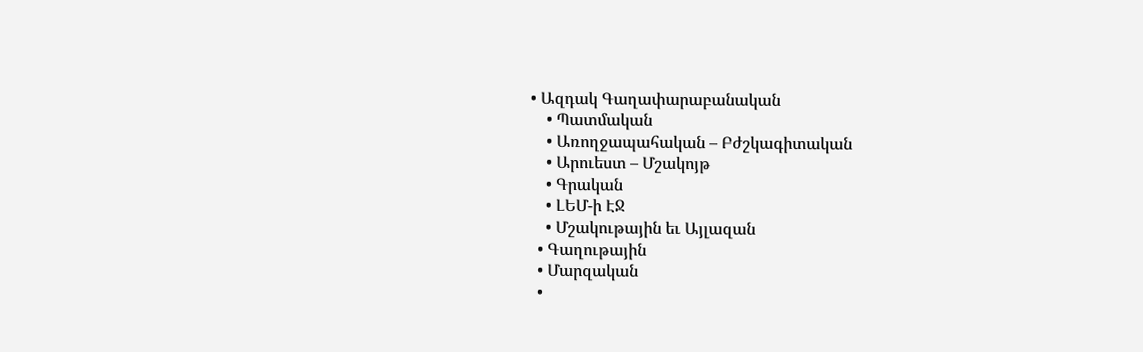• Ազդակ Գաղափարաբանական
    • Պատմական
    • Առողջապահական – Բժշկագիտական
    • Արուեստ – Մշակոյթ
    • Գրական
    • ԼԵՄ-ի ԷՋ
    • Մշակութային եւ Այլազան
  • Գաղութային
  • Մարզական
  •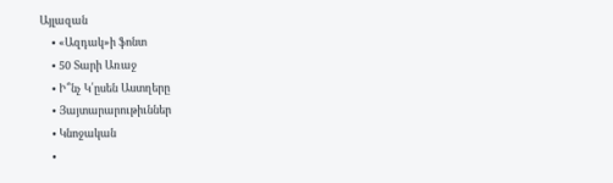Այլազան
    • «Ազդակ»ի ֆոնտ
    • 50 Տարի Առաջ
    • Ի՞նչ Կ՛ըսեն Աստղերը
    • Յայտարարութիւններ
    • Կնոջական
    •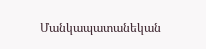Մանկապատանեկան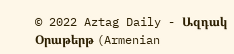© 2022 Aztag Daily - Ազդակ Օրաթերթ (Armenian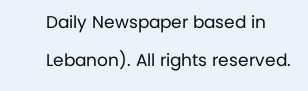Daily Newspaper based in Lebanon). All rights reserved.